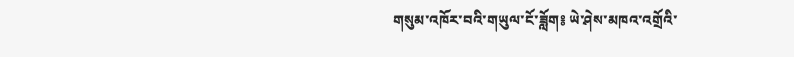གསུམ་འཁོར་བའི་གཡུལ་ངོ་ཟློག༔ ཡེ་ཤེས་མཁའ་འགྲོའི་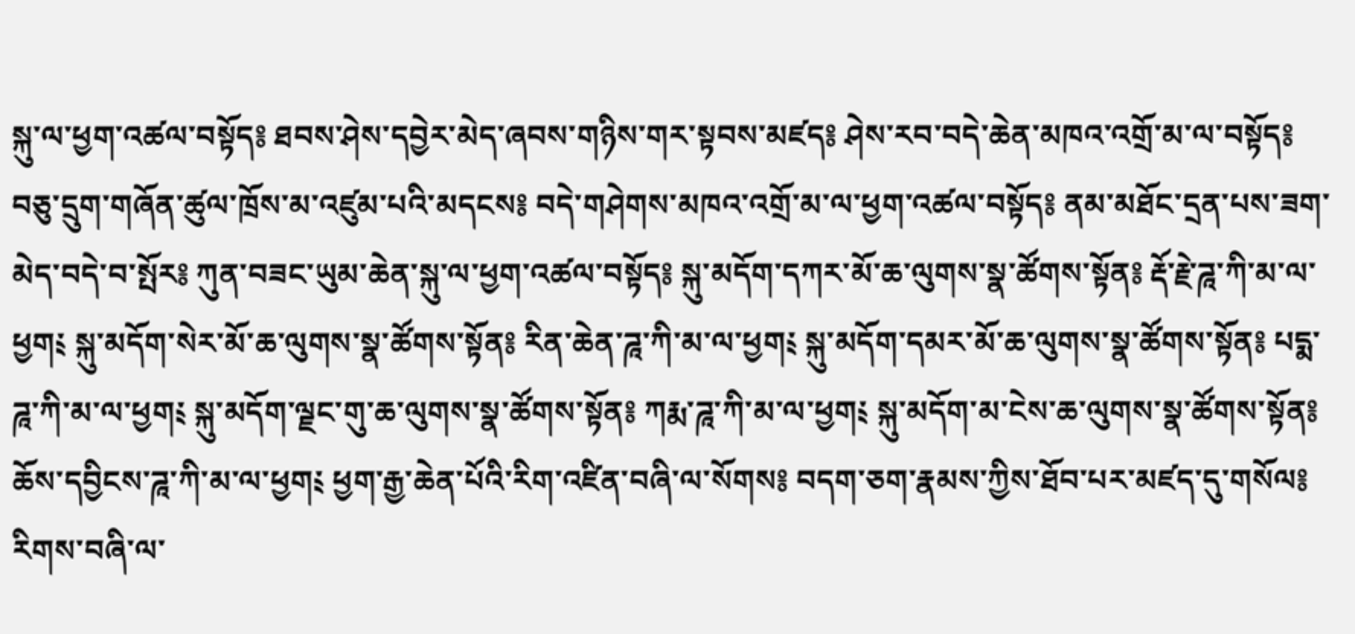སྐུ་ལ་ཕྱག་འཚལ་བསྟོད༔ ཐབས་ཤེས་དབྱེར་མེད་ཞབས་གཉིས་གར་སྟབས་མཛད༔ ཤེས་རབ་བདེ་ཆེན་མཁའ་འགྲོ་མ་ལ་བསྟོད༔ བཅུ་དྲུག་གཞོན་ཚུལ་ཁྲོས་མ་འཛུམ་པའི་མདངས༔ བདེ་གཤེགས་མཁའ་འགྲོ་མ་ལ་ཕྱག་འཚལ་བསྟོད༔ ནམ་མཐོང་དྲན་པས་ཟག་མེད་བདེ་བ་སྤོར༔ ཀུན་བཟང་ཡུམ་ཆེན་སྐུ་ལ་ཕྱག་འཚལ་བསྟོད༔ སྐུ་མདོག་དཀར་མོ་ཆ་ལུགས་སྣ་ཚོགས་སྟོན༔ རྡོ་རྗེ་ཌཱ་ཀི་མ་ལ་ཕྱག༴ སྐུ་མདོག་སེར་མོ་ཆ་ལུགས་སྣ་ཚོགས་སྟོན༔ རིན་ཆེན་ཌཱ་ཀི་མ་ལ་ཕྱག༴ སྐུ་མདོག་དམར་མོ་ཆ་ལུགས་སྣ་ཚོགས་སྟོན༔ པདྨ་ཌཱ་ཀི་མ་ལ་ཕྱག༴ སྐུ་མདོག་ལྗང་གུ་ཆ་ལུགས་སྣ་ཚོགས་སྟོན༔ ཀརྨ་ཌཱ་ཀི་མ་ལ་ཕྱག༴ སྐུ་མདོག་མ་ངེས་ཆ་ལུགས་སྣ་ཚོགས་སྟོན༔ ཆོས་དབྱིངས་ཌཱ་ཀི་མ་ལ་ཕྱག༴ ཕྱག་རྒྱ་ཆེན་པོའི་རིག་འཛིན་བཞི་ལ་སོགས༔ བདག་ཅག་རྣམས་ཀྱིས་ཐོབ་པར་མཛད་དུ་གསོལ༔ རིགས་བཞི་ལ་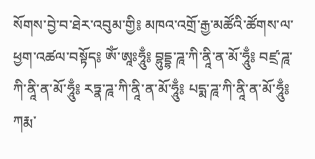སོགས་བྱེ་བ་ཐེར་འབུམ་གྱི༔ མཁའ་འགྲོ་རྒྱ་མཚོའི་ཚོགས་ལ་ཕྱག་འཚལ་བསྟོད༔ ཨོཾ་ཨཱཿཧཱུྃ༔ བྷུདྡྷ་ཌཱ་ཀི་ནཱི་ན་མོ་ཧཱུྃ༔ བཛྲ་ཌཱ་ཀི་ནཱི་ན་མོ་ཧཱུྃ༔ རཏྣ་ཌཱ་ཀི་ནཱི་ན་མོ་ཧཱུྃ༔ པདྨ་ཌཱ་ཀི་ནཱི་ན་མོ་ཧཱུྃ༔ ཀརྨ་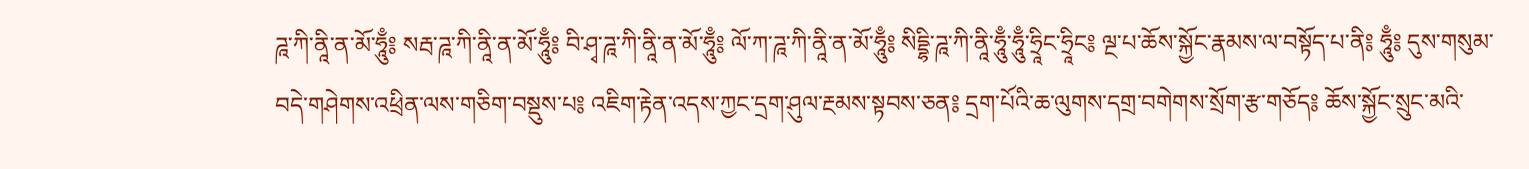ཌཱ་ཀི་ནཱི་ན་མོ་ཧཱུྃ༔ སརྦ་ཌཱ་ཀི་ནཱི་ན་མོ་ཧཱུྃ༔ བི་ཤྭ་ཌཱ་ཀི་ནཱི་ན་མོ་ཧཱུྃ༔ ལོ་ཀ་ཌཱ་ཀི་ནཱི་ན་མོ་ཧཱུྃ༔ སིདྡྷི་ཌཱ་ཀི་ནཱི་ཧཱུྃ་ཧཱུྃ་ཧྲཱིང་ཧྲཱིང༔ ལྔ་པ་ཆོས་སྐྱོང་རྣམས་ལ་བསྟོད་པ་ནི༔ ཧཱུྃ༔ དུས་གསུམ་བདེ་གཤེགས་འཕྲིན་ལས་གཅིག་བསྡུས་པ༔ འཇིག་རྟེན་འདས་ཀྱང་དྲག་ཤུལ་རྔམས་སྟབས་ཅན༔ དྲག་པོའི་ཆ་ལུགས་དགྲ་བགེགས་སྲོག་རྩ་གཅོད༔ ཆོས་སྐྱོང་སྲུང་མའི་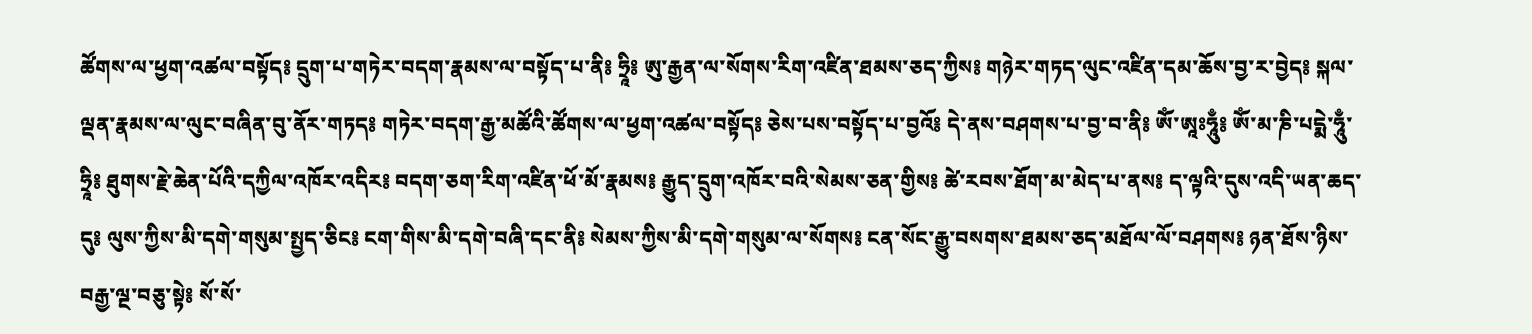ཚོགས་ལ་ཕྱག་འཚལ་བསྟོད༔ དྲུག་པ་གཏེར་བདག་རྣམས་ལ་བསྟོད་པ་ནི༔ ཧྲཱི༔ ཨུ་རྒྱན་ལ་སོགས་རིག་འཛིན་ཐམས་ཅད་ཀྱིས༔ གཉེར་གཏད་ལུང་འཛིན་དམ་ཆོས་བྱ་ར་བྱེད༔ སྐལ་ལྡན་རྣམས་ལ་ལུང་བཞིན་བུ་ནོར་གཏད༔ གཏེར་བདག་རྒྱ་མཚོའི་ཚོགས་ལ་ཕྱག་འཚལ་བསྟོད༔ ཅེས་པས་བསྟོད་པ་བྱའོ༔ དེ་ནས་བཤགས་པ་བྱ་བ་ནི༔ ཨོཾ་ཨཱཿཧཱུྃ༔ ཨོཾ་མ་ཎི་པདྨེ་ཧཱུྃ་ཧྲཱི༔ ཐུགས་རྗེ་ཆེན་པོའི་དཀྱིལ་འཁོར་འདིར༔ བདག་ཅག་རིག་འཛིན་ཕོ་མོ་རྣམས༔ རྒྱུད་དྲུག་འཁོར་བའི་སེམས་ཅན་གྱིས༔ ཚེ་རབས་ཐོག་མ་མེད་པ་ནས༔ ད་ལྟའི་དུས་འདི་ཡན་ཆད་དུ༔ ལུས་ཀྱིས་མི་དགེ་གསུམ་སྤྱད་ཅིང༔ ངག་གིས་མི་དགེ་བཞི་དང་ནི༔ སེམས་ཀྱིས་མི་དགེ་གསུམ་ལ་སོགས༔ ངན་སོང་རྒྱུ་བསགས་ཐམས་ཅད་མཐོལ་ལོ་བཤགས༔ ཉན་ཐོས་ཉིས་བརྒྱ་ལྔ་བཅུ་སྟེ༔ སོ་སོ་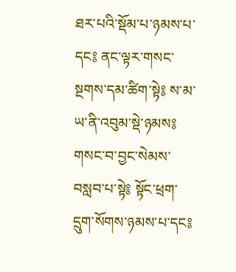ཐར་པའི་སྡོམ་པ་ཉམས་པ་དང༔ ནང་ལྟར་གསང་སྔགས་དམ་ཚིག་སྟེ༔ ས་མ་ཡ་ནི་འབུམ་སྡེ་ཉམས༔ གསང་བ་བྱང་སེམས་བསླབ་པ་སྟེ༔ སྟོང་ཕྲག་དྲུག་སོགས་ཉམས་པ་དང༔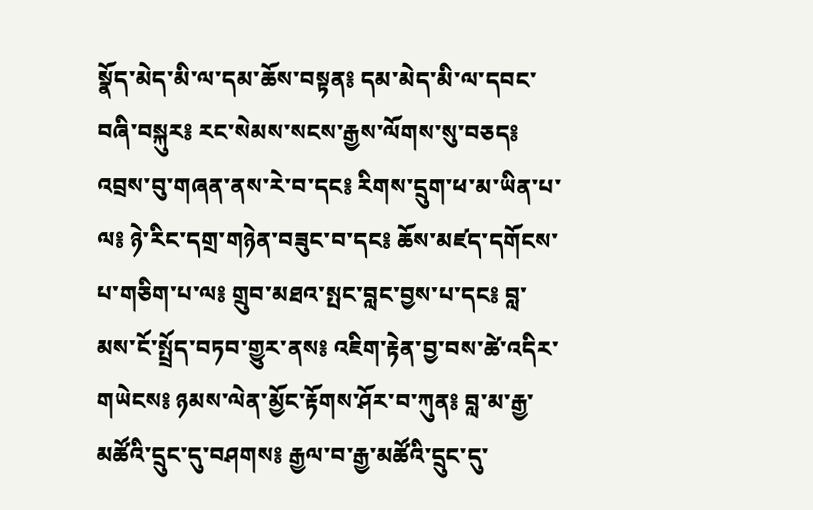སྣོད་མེད་མི་ལ་དམ་ཆོས་བསྟན༔ དམ་མེད་མི་ལ་དབང་བཞི་བསྐུར༔ རང་སེམས་སངས་རྒྱས་ལོགས་སུ་བཅད༔ འབྲས་བུ་གཞན་ནས་རེ་བ་དང༔ རིགས་དྲུག་ཕ་མ་ཡིན་པ་ལ༔ ཉེ་རིང་དགྲ་གཉེན་བཟུང་བ་དང༔ ཆོས་མཛད་དགོངས་པ་གཅིག་པ་ལ༔ གྲུབ་མཐའ་སྤང་བླང་བྱས་པ་དང༔ བླ་མས་ངོ་སྤྲོད་བཏབ་གྱུར་ནས༔ འཇིག་རྟེན་བྱ་བས་ཚེ་འདིར་གཡེངས༔ ཉམས་ལེན་མྱོང་རྟོགས་ཤོར་བ་ཀུན༔ བླ་མ་རྒྱ་མཚོའི་དྲུང་དུ་བཤགས༔ རྒྱལ་བ་རྒྱ་མཚོའི་དྲུང་དུ་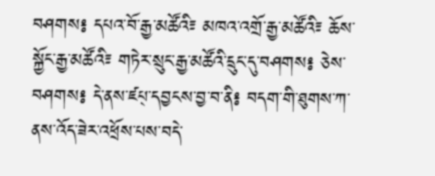བཤགས༔ དཔའ་བོ་རྒྱ་མཚོའི༴ མཁའ་འགྲོ་རྒྱ་མཚོའི༴ ཆོས་སྐྱོང་རྒྱ་མཚོའི༴ གཏེར་སྲུང་རྒྱ་མཚོའི་དྲུང་དུ་བཤགས༔ ཅེས་བཤགས༔ དེ་ནས་ཛཔ྄་དབྱངས་བྱ་བ་ནི༔ བདག་གི་ཐུགས་ཀ་ནས་འོད་ཟེར་འཕྲོས་པས་བདེ་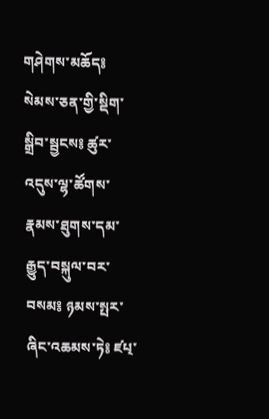གཤེགས་མཆོད༔ སེམས་ཅན་གྱི་སྡིག་སྒྲིབ་སྦྱངས༔ ཚུར་འདུས་ལྷ་ཚོགས་རྣམས་ཐུགས་དམ་རྒྱུད་བསྐུལ་བར་བསམ༔ ཉམས་སྤར་ཞིང་འཆམས་ཏེ༔ ཛཔ྄་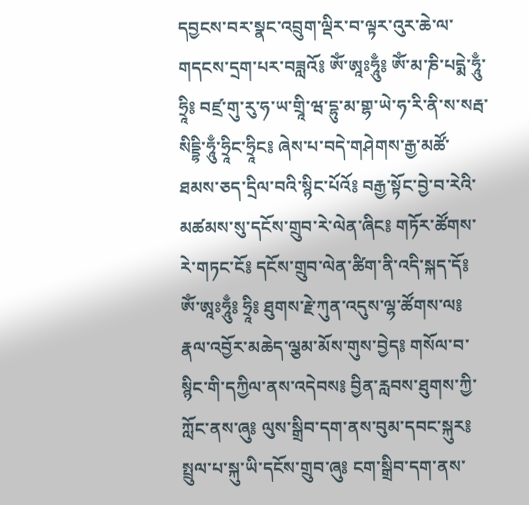དབྱངས་བར་སྣང་འབྲུག་ལྡིར་བ་ལྟར་འུར་ཆེ་ལ་གདངས་དྲག་པར་བཟླའོ༔ ཨོཾ་ཨཱཿཧཱུྃ༔ ཨོཾ་མ་ཎི་པདྨེ་ཧཱུྃ་ཧྲཱི༔ བཛྲ་གུ་རུ་ཧ་ཡ་གྲཱི་ཝ་དྷུ་མ་གྷ་ཡེ་ཧ་རི་ནི་ས་སརྦ་སིདྡྷི་ཧཱུྃ་ཧྲཱིང་ཧྲཱིང༔ ཞེས་པ་བདེ་གཤེགས་རྒྱ་མཚོ་ཐམས་ཅད་དྲིལ་བའི་སྙིང་པོའོ༔ བརྒྱ་སྟོང་བྱེ་བ་རེའི་མཚམས་སུ་དངོས་གྲུབ་རེ་ལེན་ཞིང༔ གཏོར་ཚོགས་རེ་གཏང་ངོ༔ དངོས་གྲུབ་ལེན་ཚིག་ནི་འདི་སྐད་དོ༔ ཨོཾ་ཨཱཿཧཱུྃ༔ ཧྲཱི༔ ཐུགས་རྗེ་ཀུན་འདུས་ལྷ་ཚོགས་ལ༔ རྣལ་འབྱོར་མཆེད་ལྕམ་མོས་གུས་བྱེད༔ གསོལ་བ་སྙིང་གི་དཀྱིལ་ནས་འདེབས༔ བྱིན་རླབས་ཐུགས་ཀྱི་ཀློང་ནས་ཞུ༔ ལུས་སྒྲིབ་དག་ནས་བུམ་དབང་སྐུར༔ སྤྲུལ་པ་སྐུ་ཡི་དངོས་གྲུབ་ཞུ༔ ངག་སྒྲིབ་དག་ནས་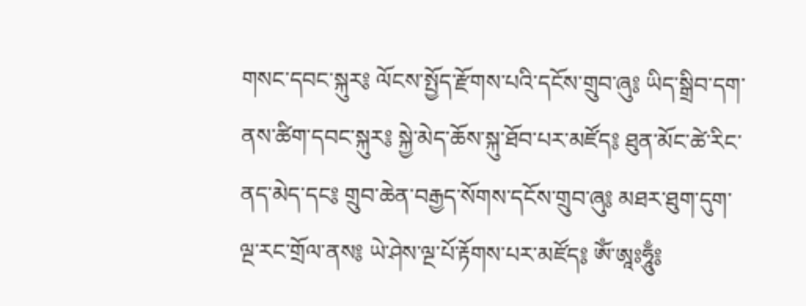གསང་དབང་སྐུར༔ ལོངས་སྤྱོད་རྫོགས་པའི་དངོས་གྲུབ་ཞུ༔ ཡིད་སྒྲིབ་དག་ནས་ཚིག་དབང་སྐུར༔ སྐྱེ་མེད་ཆོས་སྐུ་ཐོབ་པར་མཛོད༔ ཐུན་མོང་ཚེ་རིང་ནད་མེད་དང༔ གྲུབ་ཆེན་བརྒྱད་སོགས་དངོས་གྲུབ་ཞུ༔ མཐར་ཐུག་དུག་ལྔ་རང་གྲོལ་ནས༔ ཡེ་ཤེས་ལྔ་པོ་རྟོགས་པར་མཛོད༔ ཨོཾ་ཨཱཿཧཱུྃ༔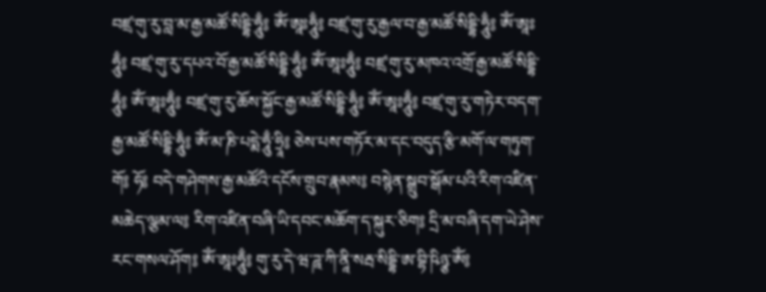བཛྲ་གུ་རུ་བླ་མ་རྒྱ་མཚོ་སིདྡྷི་ཧཱུྃ༔ ཨོཾ་ཨཱཿཧཱུྃ༔ བཛྲ་གུ་རུ་རྒྱལ་བ་རྒྱ་མཚོ་སིདྡྷི་ཧཱུྃ༔ ཨོཾ་ཨཱཿཧཱུྃ༔ བཛྲ་གུ་རུ་དཔའ་བོ་རྒྱ་མཚོ་སིདྡྷི་ཧཱུྃ༔ ཨོཾ་ཨཱཿཧཱུྃ༔ བཛྲ་གུ་རུ་མཁའ་འགྲོ་རྒྱ་མཚོ་སིདྡྷི་ཧཱུྃ༔ ཨོཾ་ཨཱཿཧཱུྃ༔ བཛྲ་གུ་རུ་ཆོས་སྐྱོང་རྒྱ་མཚོ་སིདྡྷི་ཧཱུྃ༔ ཨོཾ་ཨཱཿཧཱུྃ༔ བཛྲ་གུ་རུ་གཏེར་བདག་རྒྱ་མཚོ་སིདྡྷི་ཧཱུྃ༔ ཨོཾ་མ་ཎི་པདྨེ་ཧཱུྃ་ཧྲཱི༔ ཅེས་པས་གཏོར་མ་དང་བདུད་རྩི་མགོ་ལ་གཏུག་གོ༔ ཧོ༔ བདེ་གཤེགས་རྒྱ་མཚོའི་དངོས་གྲུབ་རྣམས༔ བསྙེན་སྒྲུབ་སྒོམ་པའི་རིག་འཛིན་མཆེད་ལྕམ་ལ༔ རིག་འཛིན་བཞི་ཡི་དབང་མཆོག་ད་སྐུར་ཅིག༔ དྲི་མ་བཞི་དག་ཡེ་ཤེས་རང་གསལ་ཤོག༔ ཨོཾ་ཨཱཿཧཱུྃ༔ གུ་རུ་དེ་ཝ་ཌཱ་ཀི་ནཱི་སརྦ་སིདྡྷི་ཨ་བྷི་ཥིཉྩ་ཨོཾ༔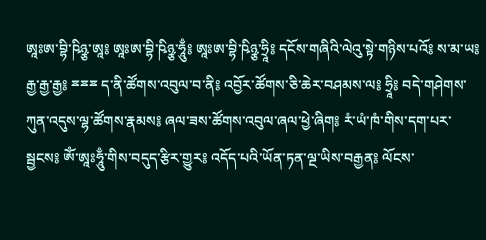ཨཱཿཨ་བྷི་ཥིཉྩ་ཨཱ༔ ཨཱཿཨ་བྷི་ཥིཉྩ་ཧཱུྃ༔ ཨཱཿཨ་བྷི་ཥིཉྩ་ཧྲཱི༔ དངོས་གཞིའི་ལེའུ་སྟེ་གཉིས་པའོ༔ ས་མ་ཡ༔ རྒྱ་རྒྱ་རྒྱ༔ ྈྈྈ ད་ནི་ཚོགས་འབུལ་བ་ནི༔ འབྱོར་ཚོགས་ཅི་ཆེར་བཤམས་ལ༔ ཧྲཱི༔ བདེ་གཤེགས་ཀུན་འདུས་ལྷ་ཚོགས་རྣམས༔ ཞལ་ཟས་ཚོགས་འབུལ་ཞལ་ཕྱེ་ཞིག༔ རཾ་ཡཾ་ཁཾ་གིས་དག་པར་སྦྱངས༔ ཨོཾ་ཨཱཿཧཱུྃ་གིས་བདུད་རྩིར་གྱུར༔ འདོད་པའི་ཡོན་ཏན་ལྔ་ཡིས་བརྒྱན༔ ལོངས་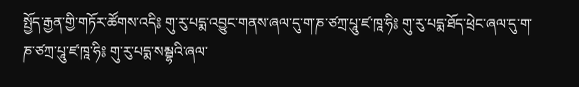སྤྱོད་རྒྱན་གྱི་གཏོར་ཚོགས་འདི༔ གུ་རུ་པདྨ་འབྱུང་གནས་ཞལ་དུ་ག་ཎ་ཙཀྲ་པཱུ་ཛ་ཁཱ་ཧི༔ གུ་རུ་པདྨ་ཐོད་ཕྲེང་ཞལ་དུ་ག་ཎ་ཙཀྲ་པཱུ་ཛ་ཁཱ་ཧི༔ གུ་རུ་པདྨ་སམྦྷའི་ཞལ་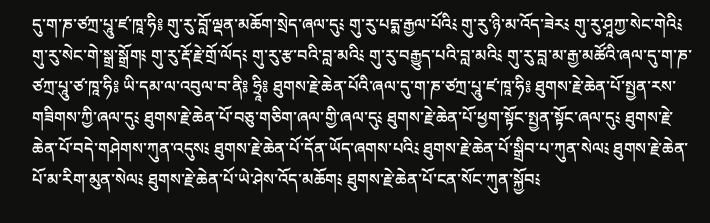དུ་ག་ཎ་ཙཀྲ་པཱུ་ཛ་ཁཱ་ཧི༔ གུ་རུ་བློ་ལྡན་མཆོག་སྲེད་ཞལ་དུ༴ གུ་རུ་པདྨ་རྒྱལ་པོའི༴ གུ་རུ་ཉི་མ་འོད་ཟེར༴ གུ་རུ་ཤཱཀྱ་སེང་གེའི༴ གུ་རུ་སེང་གེ་སྒྲ་སྒྲོག༴ གུ་རུ་རྡོ་རྗེ་གྲོ་ལོད༴ གུ་རུ་རྩ་བའི་བླ་མའི༴ གུ་རུ་བརྒྱུད་པའི་བླ་མའི༴ གུ་རུ་བླ་མ་རྒྱ་མཚོའི་ཞལ་དུ་ག་ཎ་ཙཀྲ་པཱུ་ཙ་ཁཱ་ཧི༔ ཡི་དམ་ལ་འབུལ་བ་ནི༔ ཧྲཱི༔ ཐུགས་རྗེ་ཆེན་པོའི་ཞལ་དུ་ག་ཎ་ཙཀྲ་པཱུ་ཛ་ཁཱ་ཧི༔ ཐུགས་རྗེ་ཆེན་པོ་སྤྱན་རས་གཟིགས་ཀྱི་ཞལ་དུ༴ ཐུགས་རྗེ་ཆེན་པོ་བཅུ་གཅིག་ཞལ་གྱི་ཞལ་དུ༴ ཐུགས་རྗེ་ཆེན་པོ་ཕྱག་སྟོང་སྤྱན་སྟོང་ཞལ་དུ༴ ཐུགས་རྗེ་ཆེན་པོ་བདེ་གཤེགས་ཀུན་འདུས༴ ཐུགས་རྗེ་ཆེན་པོ་དོན་ཡོད་ཞགས་པའི༴ ཐུགས་རྗེ་ཆེན་པོ་སྒྲིབ་པ་ཀུན་སེལ༴ ཐུགས་རྗེ་ཆེན་པོ་མ་རིག་མུན་སེལ༴ ཐུགས་རྗེ་ཆེན་པོ་ཡེ་ཤེས་འོད་མཆོག༴ ཐུགས་རྗེ་ཆེན་པོ་ངན་སོང་ཀུན་སྐྱོབ༴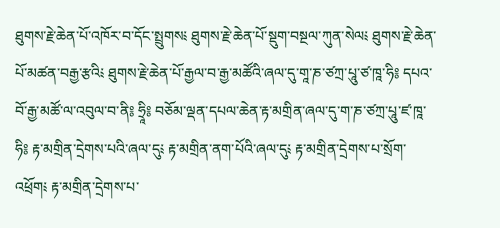ཐུགས་རྗེ་ཆེན་པོ་འཁོར་བ་དོང་སྤྲུགས༴ ཐུགས་རྗེ་ཆེན་པོ་སྡུག་བསྔལ་ཀུན་སེལ༴ ཐུགས་རྗེ་ཆེན་པོ་མཚན་བརྒྱ་རྩའི༴ ཐུགས་རྗེ་ཆེན་པོ་རྒྱལ་བ་རྒྱ་མཚོའི་ཞལ་དུ་གཱ་ཎ་ཙཀྲ་པཱུ་ཙ་ཁཱ་ཧི༔ དཔའ་བོ་རྒྱ་མཚོ་ལ་འབུལ་བ་ནི༔ ཧྲཱི༔ བཅོམ་ལྡན་དཔལ་ཆེན་རྟ་མགྲིན་ཞལ་དུ་ག་ཎ་ཙཀྲ་པཱུ་ཛ་ཁཱ་ཧི༔ རྟ་མགྲིན་དྲེགས་པའི་ཞལ་དུ༴ རྟ་མགྲིན་ནག་པོའི་ཞལ་དུ༴ རྟ་མགྲིན་དྲེགས་པ་སྲོག་འཕྲོག༴ རྟ་མགྲིན་དྲེགས་པ་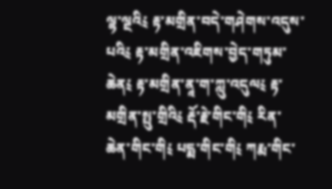ལྷ་ལྔའི༴ རྟ་མགྲིན་བདེ་གཤེགས་འདུས་པའི༴ རྟ་མགྲིན་འཇིགས་བྱེད་གཏུམ་ཆེན༴ རྟ་མགྲིན་ནཱ་ག་ཀླུ་འདུལ༴ རྟ་མགྲིན་སྤུ་གྲིའི༴ རྡོ་རྗེ་གིང་གི༴ རིན་ཆེན་གིང་གི༴ པདྨ་གིང་གི༴ ཀརྨ་གིང་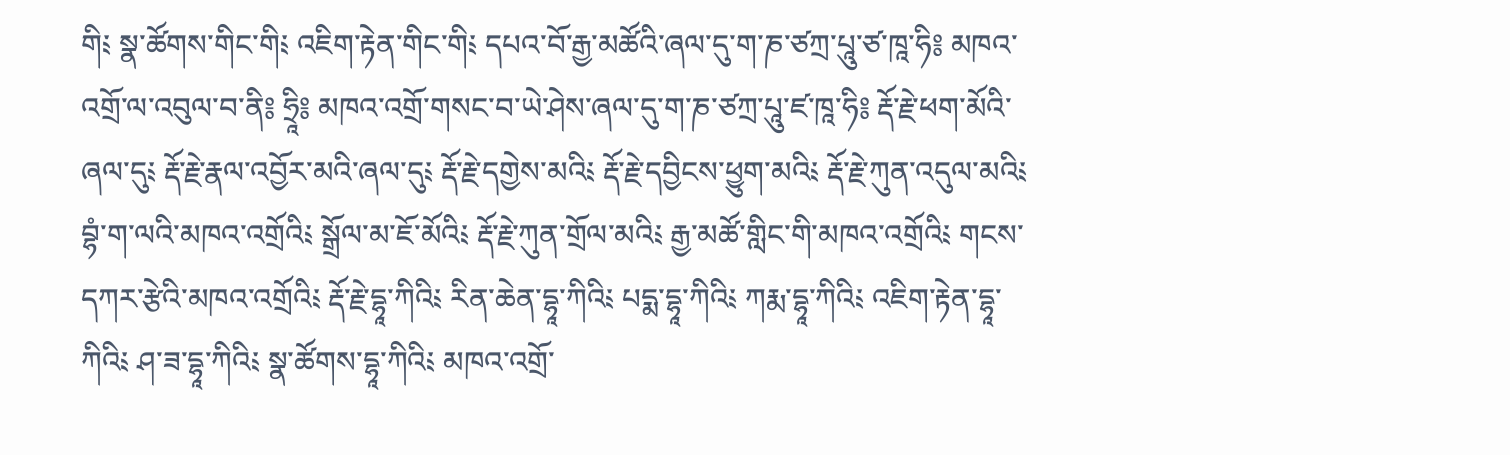གི༴ སྣ་ཚོགས་གིང་གི༴ འཇིག་རྟེན་གིང་གི༴ དཔའ་བོ་རྒྱ་མཚོའི་ཞལ་དུ་ག་ཎ་ཙཀྲ་པཱུ་ཙ་ཁཱ་ཧི༔ མཁའ་འགྲོ་ལ་འབུལ་བ་ནི༔ ཧྲཱི༔ མཁའ་འགྲོ་གསང་བ་ཡེ་ཤེས་ཞལ་དུ་ག་ཎ་ཙཀྲ་པཱུ་ཛ་ཁཱ་ཧི༔ རྡོ་རྗེ་ཕག་མོའི་ཞལ་དུ༴ རྡོ་རྗེ་རྣལ་འབྱོར་མའི་ཞལ་དུ༴ རྡོ་རྗེ་དགྱེས་མའི༴ རྡོ་རྗེ་དབྱིངས་ཕྱུག་མའི༴ རྡོ་རྗེ་ཀུན་འདུལ་མའི༴ བྷཾ་ག་ལའི་མཁའ་འགྲོའི༴ སྒྲོལ་མ་ཇོ་མོའི༴ རྡོ་རྗེ་ཀུན་གྲོལ་མའི༴ རྒྱ་མཚོ་གླིང་གི་མཁའ་འགྲོའི༴ གངས་དཀར་རྩེའི་མཁའ་འགྲོའི༴ རྡོ་རྗེ་དྷཱ་ཀིའི༴ རིན་ཆེན་དྷཱ་ཀིའི༴ པདྨ་དྷཱ་ཀིའི༴ ཀརྨ་དྷཱ་ཀིའི༴ འཇིག་རྟེན་དྷཱ་ཀིའི༴ ཤ་ཟ་དྷཱ་ཀིའི༴ སྣ་ཚོགས་དྷཱ་ཀིའི༴ མཁའ་འགྲོ་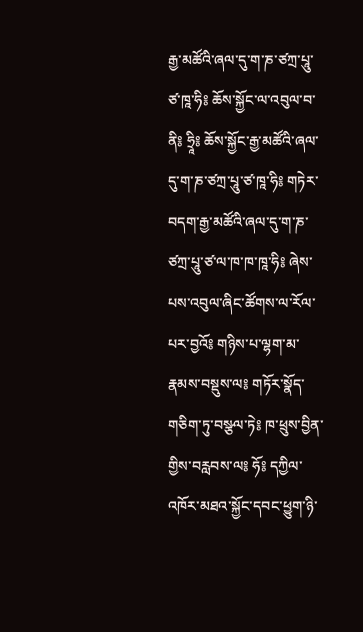རྒྱ་མཚོའི་ཞལ་དུ་ག་ཎ་ཙཀྲ་པཱུ་ཙ་ཁཱ་ཧི༔ ཆོས་སྐྱོང་ལ་འབུལ་བ་ནི༔ ཧྲཱི༔ ཆོས་སྐྱོང་རྒྱ་མཚོའི་ཞལ་དུ་ག་ཎ་ཙཀྲ་པཱུ་ཙ་ཁཱ་ཧི༔ གཏེར་བདག་རྒྱ་མཚོའི་ཞལ་དུ་ག་ཎ་ཙཀྲ་པཱུ་ཙ་ལ་ཁ་ཁ་ཁཱ་ཧི༔ ཞེས་པས་འབུལ་ཞིང་ཚོགས་ལ་རོལ་པར་བྱའོ༔ གཉིས་པ་ལྷག་མ་རྣམས་བསྡུས་ལ༔ གཏོར་སྣོད་གཅིག་ཏུ་བསྩལ་ཏེ༔ ཁ་ཕྲུས་བྱིན་གྱིས་བརླབས་ལ༔ ཧོ༔ དཀྱིལ་འཁོར་མཐའ་སྐྱོང་དབང་ཕྱུག་ཉི་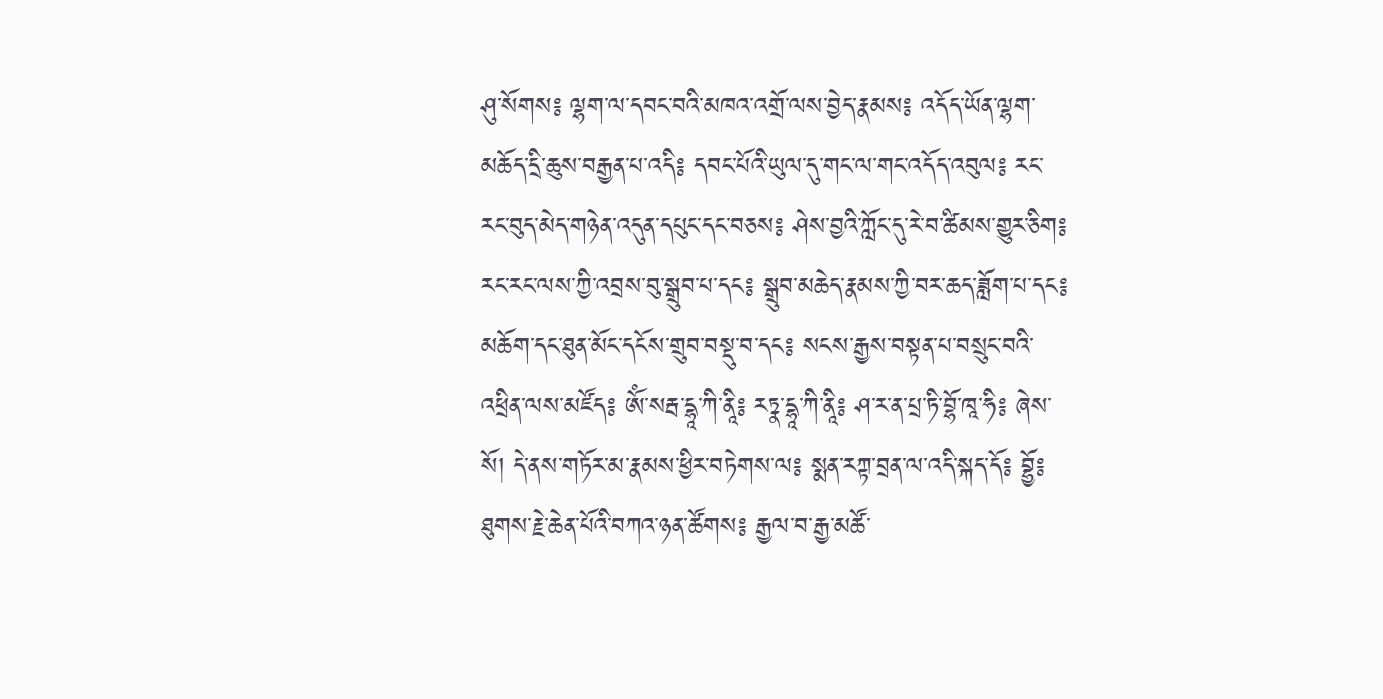ཤུ་སོགས༔ ལྷག་ལ་དབང་བའི་མཁའ་འགྲོ་ལས་བྱེད་རྣམས༔ འདོད་ཡོན་ལྷག་མཆོད་དྲི་ཆུས་བརྒྱན་པ་འདི༔ དབང་པོའི་ཡུལ་དུ་གང་ལ་གང་འདོད་འབུལ༔ རང་རང་བུད་མེད་གཉེན་འདུན་དཔུང་དང་བཅས༔ ཤེས་བྱའི་ཀློང་དུ་རེ་བ་ཚིམས་གྱུར་ཅིག༔ རང་རང་ལས་ཀྱི་འབྲས་བུ་སྒྲུབ་པ་དང༔ སྒྲུབ་མཆེད་རྣམས་ཀྱི་བར་ཆད་ཟློག་པ་དང༔ མཆོག་དང་ཐུན་མོང་དངོས་གྲུབ་བསྡུ་བ་དང༔ སངས་རྒྱས་བསྟན་པ་བསྲུང་བའི་འཕྲིན་ལས་མཛོད༔ ཨོཾ་སརྦ་དྷཱ་ཀི་ནཱི༔ རཏྣ་དྷཱ་ཀི་ནཱི༔ ཤ་ར་ན་པྲ་ཏི་བྷོ་ཁཱ་ཧི༔ ཞེས་སོ། དེ་ནས་གཏོར་མ་རྣམས་ཕྱིར་བཏེགས་ལ༔ སྨན་རཀྟ་བྲན་ལ་འདི་སྐད་དོ༔ བྷྱོ༔ ཐུགས་རྗེ་ཆེན་པོའི་བཀའ་ཉན་ཚོགས༔ རྒྱལ་བ་རྒྱ་མཚོ་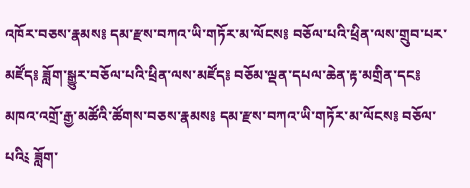འཁོར་བཅས་རྣམས༔ དམ་རྫས་བཀའ་ཡི་གཏོར་མ་ལོངས༔ བཅོལ་པའི་ཕྲིན་ལས་གྲུབ་པར་མཛོད༔ ཟློག་སྒྱུར་བཅོལ་པའི་ཕྲིན་ལས་མཛོད༔ བཅོམ་ལྡན་དཔལ་ཆེན་རྟ་མགྲིན་དང༔ མཁའ་འགྲོ་རྒྱ་མཚོའི་ཚོགས་བཅས་རྣམས༔ དམ་རྫས་བཀའ་ཡི་གཏོར་མ་ལོངས༔ བཅོལ་པའི༴ ཟློག་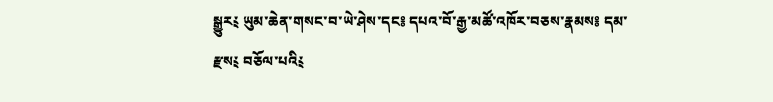སྒྱུར༴ ཡུམ་ཆེན་གསང་བ་ཡེ་ཤེས་དང༔ དཔའ་བོ་རྒྱ་མཚོ་འཁོར་བཅས་རྣམས༔ དམ་རྫས༴ བཅོལ་པའི༴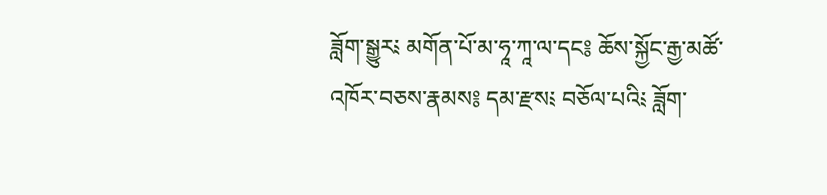ཟློག་སྒྱུར༴ མགོན་པོ་མ་ཧཱ་ཀཱ་ལ་དང༔ ཆོས་སྐྱོང་རྒྱ་མཚོ་འཁོར་བཅས་རྣམས༔ དམ་རྫས༴ བཅོལ་པའི༴ ཟློག་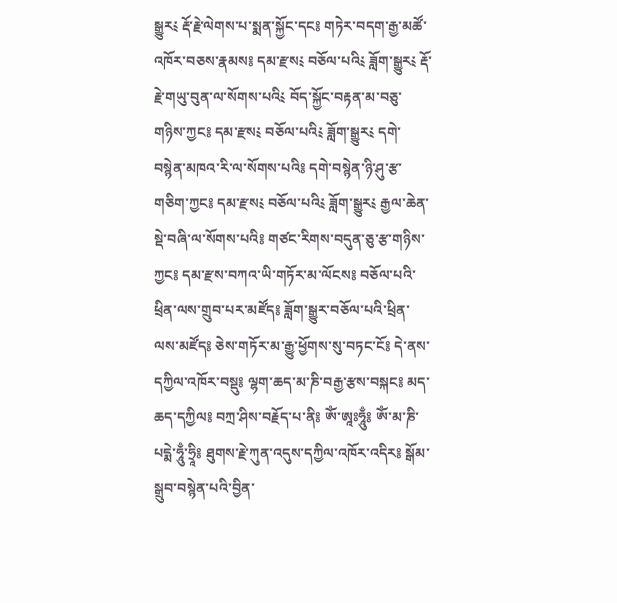སྒྱུར༴ རྡོ་རྗེ་ལེགས་པ་སྨན་སྐྱོང་དང༔ གཏེར་བདག་རྒྱ་མཚོ་འཁོར་བཅས་རྣམས༔ དམ་རྫས༴ བཅོལ་པའི༴ ཟློག་སྒྱུར༴ རྡོ་རྗེ་གཡུ་བུན་ལ་སོགས་པའི༴ བོད་སྐྱོང་བརྟན་མ་བཅུ་གཉིས་ཀྱང༔ དམ་རྫས༴ བཅོལ་པའི༴ ཟློག་སྒྱུར༴ དགེ་བསྙེན་མཁའ་རི་ལ་སོགས་པའི༔ དགེ་བསྙེན་ཉི་ཤུ་རྩ་གཅིག་ཀྱང༔ དམ་རྫས༴ བཅོལ་པའི༴ ཟློག་སྒྱུར༴ རྒྱལ་ཆེན་སྡེ་བཞི་ལ་སོགས་པའི༔ གཙང་རིགས་བདུན་ཅུ་རྩ་གཉིས་ཀྱང༔ དམ་རྫས་བཀའ་ཡི་གཏོར་མ་ལོངས༔ བཅོལ་པའི་ཕྲིན་ལས་གྲུབ་པར་མཛོད༔ ཟློག་སྒྱུར་བཅོལ་པའི་ཕྲིན་ལས་མཛོད༔ ཅེས་གཏོར་མ་རྒྱུ་ཕྱོགས་སུ་བཏང་ངོ༔ དེ་ནས་དཀྱིལ་འཁོར་བསྡུ༔ ལྷག་ཆད་མ་ཎི་བརྒྱ་རྩས་བསྐང༔ མད་ཆད་དཀྱིལ༔ བཀྲ་ཤིས་བརྗོད་པ་ནི༔ ཨོཾ་ཨཱཿཧཱུྃ༔ ཨོཾ་མ་ཎི་པདྨེ་ཧཱུྃ་ཧྲཱི༔ ཐུགས་རྗེ་ཀུན་འདུས་དཀྱིལ་འཁོར་འདིར༔ སྒོམ་སྒྲུབ་བསྙེན་པའི་བྱིན་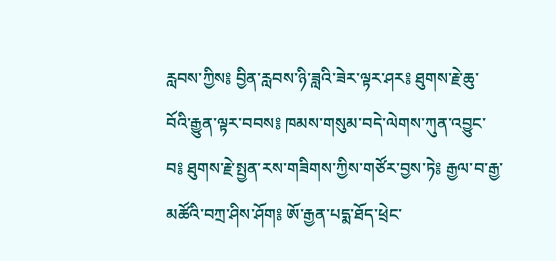རླབས་ཀྱིས༔ བྱིན་རླབས་ཉི་ཟླའི་ཟེར་ལྟར་ཤར༔ ཐུགས་རྗེ་ཆུ་བོའི་རྒྱུན་ལྟར་བབས༔ ཁམས་གསུམ་བདེ་ལེགས་ཀུན་འབྱུང་བ༔ ཐུགས་རྗེ་སྤྱན་རས་གཟིགས་ཀྱིས་གཙོར་བྱས་ཏེ༔ རྒྱལ་བ་རྒྱ་མཚོའི་བཀྲ་ཤིས་ཤོག༔ ཨོ་རྒྱན་པདྨ་ཐོད་ཕྲེང་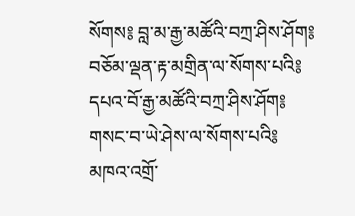སོགས༔ བླ་མ་རྒྱ་མཚོའི་བཀྲ་ཤིས་ཤོག༔ བཅོམ་ལྡན་རྟ་མགྲིན་ལ་སོགས་པའི༔ དཔའ་བོ་རྒྱ་མཚོའི་བཀྲ་ཤིས་ཤོག༔ གསང་བ་ཡེ་ཤེས་ལ་སོགས་པའི༔ མཁའ་འགྲོ་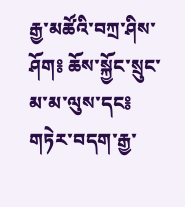རྒྱ་མཚོའི་བཀྲ་ཤིས་ཤོག༔ ཆོས་སྐྱོང་སྲུང་མ་མ་ལུས་དང༔ གཏེར་བདག་རྒྱ་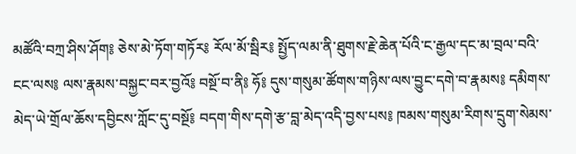མཚོའི་བཀྲ་ཤིས་ཤོག༔ ཅེས་མེ་ཏོག་གཏོར༔ རོལ་མོ་སྦིར༔ སྤྱོད་ལམ་ནི་ཐུགས་རྗེ་ཆེན་པོའི་ང་རྒྱལ་དང་མ་བྲལ་བའི་ངང་ལས༔ ལས་རྣམས་བསྐྱང་བར་བྱའོ༔ བསྔོ་བ་ནི༔ ཧོ༔ དུས་གསུམ་ཚོགས་གཉིས་ལས་བྱུང་དགེ་བ་རྣམས༔ དམིགས་མེད་ཡེ་གྲོལ་ཆོས་དབྱིངས་ཀློང་དུ་བསྔོ༔ བདག་གིས་དགེ་རྩ་བླ་མེད་འདི་བྱས་པས༔ ཁམས་གསུམ་རིགས་དྲུག་སེམས་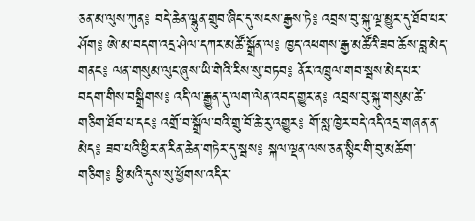ཅན་མ་ལུས་ཀུན༔ བདེ་ཆེན་ལྷུན་གྲུབ་ཞིང་དུ་སངས་རྒྱས་ཏེ༔ འབྲས་བུ་སྐུ་ལྔ་མྱུར་དུ་ཐོབ་པར་ཤོག༔ ཨེ་མ་བདག་འདྲ་ཤེལ་དཀར་མཚོ་སྒྲོན་ལ༔ ཁྱད་འཕགས་རྒྱ་མཚོའི་ཟབ་ཆོས་བླ་མེད་གནང༔ ལན་གསུམ་ལུང་ཞུས་ཡི་གེའི་རིས་སུ་བཏབ༔ ནོར་འཁྲུལ་གབ་སྦས་མེད་པར་བདག་གིས་བསྒྲིགས༔ འདི་ལ་རྒྱུན་དུ་ལག་ལེན་འབད་གྱུར་ན༔ འབྲས་བུ་སྐུ་གསུམ་ཚེ་གཅིག་ཐོབ་པ་དང༔ འགྲོ་བ་སྒྲོལ་བའི་གྲུ་བོ་ཆེ་རུ་འགྱུར༔ གོ་སླ་ཁྱེར་བདེ་འདི་འདྲ་གཞན་ན་མེད༔ ཟབ་པའི་ཕྱིར་ན་རིན་ཆེན་གཏེར་དུ་སྦས༔ སྐལ་ལྡན་ལས་ཅན་སྙིང་གི་བུ་མཆོག་གཅིག༔ ཕྱི་མའི་དུས་སུ་ཕྱོགས་འདིར་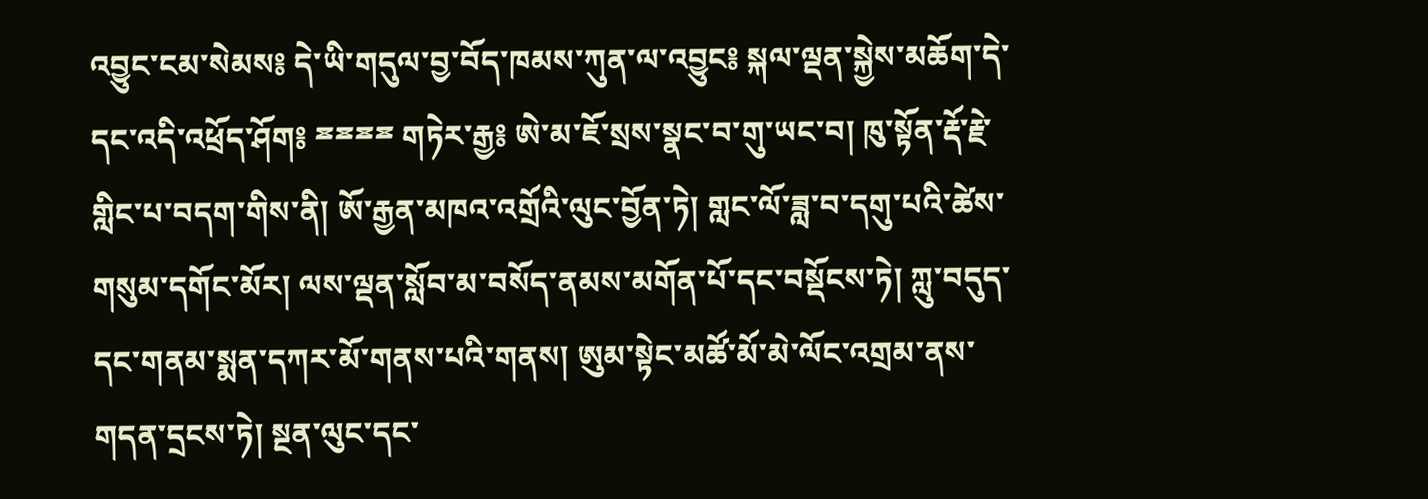འབྱུང་ངམ་སེམས༔ དེ་ཡི་གདུལ་བྱ་བོད་ཁམས་ཀུན་ལ་འབྱུང༔ སྐལ་ལྡན་སྐྱེས་མཆོག་དེ་དང་འདི་འཕྲོད་ཤོག༔ ྈྈྈྈ གཏེར་རྒྱ༔ ཨེ་མ་ཇོ་སྲས་སྣང་བ་གུ་ཡང་བ། ཁུ་སྟོན་རྡོ་རྗེ་གླིང་པ་བདག་གིས་ནི། ཨོ་རྒྱན་མཁའ་འགྲོའི་ལུང་བྱོན་ཏེ། གླང་ལོ་ཟླ་བ་དགུ་པའི་ཚེས་གསུམ་དགོང་མོར། ལས་ལྡན་སློབ་མ་བསོད་ནམས་མགོན་པོ་དང་བསྡོངས་ཏེ། ཀླུ་བདུད་དང་གནམ་སྨན་དཀར་མོ་གནས་པའི་གནས། ཨུམ་སྟེང་མཚོ་མོ་མེ་ལོང་འགྲམ་ནས་གདན་དྲངས་ཏེ། སྔན་ལུང་དང་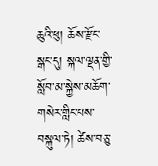ཆུའི་ཕུ། ཆོས་རྫོང་སྒང་དུ། སྐལ་ལྡན་གྱི་སློབ་མ་སྐྱེས་མཆོག་གསེར་གླིང་པས་བསྐུལ་ཏེ། ཚེས་བཅུ་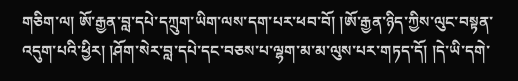གཅིག་ལ། ཨོ་རྒྱན་བླ་དཔེ་དཀྲུག་ཡིག་ལས་དག་པར་ཕབ་བོ། །ཨོ་རྒྱན་ཉིད་ཀྱིས་ལུང་བསྟན་འདུག་པའི་ཕྱིར། །ཤོག་སེར་བླ་དཔེ་དང་བཅས་པ་ལྷག་མ་མ་ལུས་པར་གཏད་དོ། །དེ་ཡི་དགེ་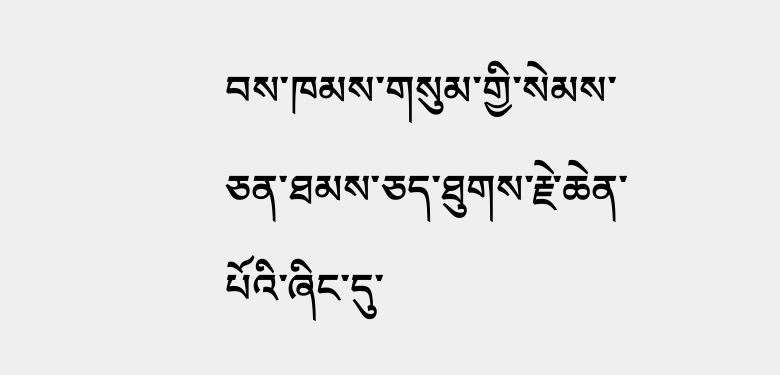བས་ཁམས་གསུམ་གྱི་སེམས་ཅན་ཐམས་ཅད་ཐུགས་རྗེ་ཆེན་པོའི་ཞིང་དུ་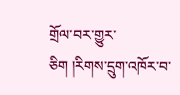གྲོལ་བར་གྱུར་ཅིག །རིགས་དྲུག་འཁོར་བ་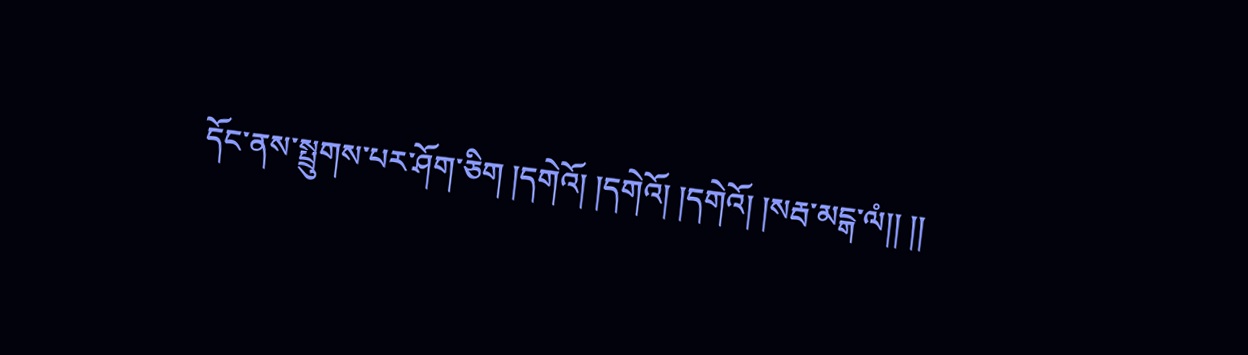དོང་ནས་སྤྲུགས་པར་ཤོག་ཅིག །དགེའོ། །དགེའོ། །དགེའོ། །སརྦ་མངྒ་ལཾ།། །།